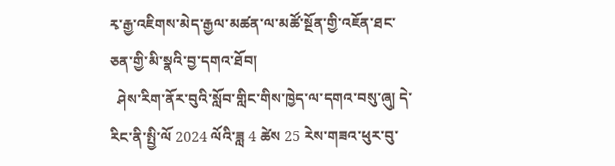རྭ་རྒྱ་འཇིགས་མེད་རྒྱལ་མཚན་ལ་མཚོ་སྔོན་གྱི་འཇོན་ཐང་ཅན་གྱི་མི་སྣའི་བྱ་དགའ་ཐོབ།
  ཤེས་རིག་ནོར་བུའི་སློབ་གླིང་གིས་ཁྱེད་ལ་དགའ་བསུ་ཞུ། དེ་རིང་ནི་སྤྱི་ལོ 2024 ལོའི་ཟླ 4 ཚེས 25 རེས་གཟའ་ཕུར་བུ་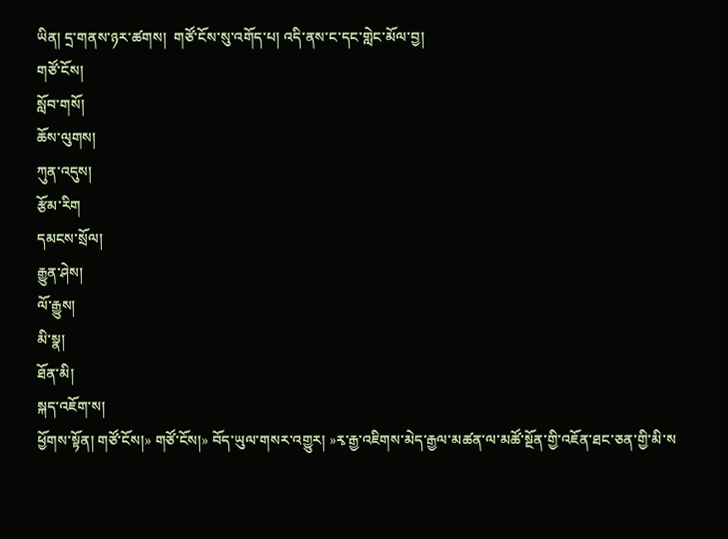ཡིན། དྲ་གནས་ཉར་ཚགས།  གཙོ་ངོས་སུ་འགོད་པ། འདི་ནས་ང་དང་གླེང་མོལ་བྱ།
གཙོ་ངོས།
སློབ་གསོ།
ཆོས་ལུགས།
ཀུན་འདུས།
རྩོམ་རིག
དམངས་སྲོལ།
རྒྱུན་ཤེས།
ལོ་རྒྱུས།
མི་སྣ།
ཐོན་མི།
སྐད་འཇོག་ས།
ཕྱོགས་སྟོན། གཙོ་ངོས།» གཙོ་ངོས།» བོད་ཡུལ་གསར་འགྱུར། »རྭ་རྒྱ་འཇིགས་མེད་རྒྱལ་མཚན་ལ་མཚོ་སྔོན་གྱི་འཇོན་ཐང་ཅན་གྱི་མི་ས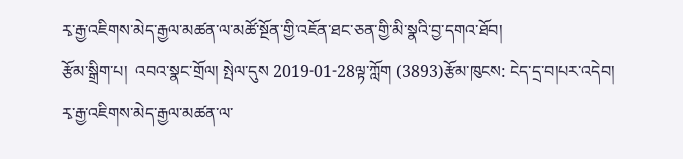རྭ་རྒྱ་འཇིགས་མེད་རྒྱལ་མཚན་ལ་མཚོ་སྔོན་གྱི་འཇོན་ཐང་ཅན་གྱི་མི་སྣའི་བྱ་དགའ་ཐོབ།
རྩོམ་སྒྲིག་པ།  འབའ་སྣང་གྲོལ། སྤེལ་དུས 2019-01-28ལྟ་ཀློག (3893)རྩོམ་ཁུངས: ངེད་དྲ་བ།པར་འདེབ།
རྭ་རྒྱ་འཇིགས་མེད་རྒྱལ་མཚན་ལ་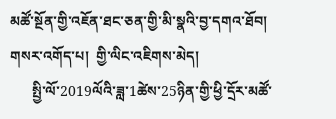མཚོ་སྔོན་གྱི་འཇོན་ཐང་ཅན་གྱི་མི་སྣའི་བྱ་དགའ་ཐོབ།
གསར་འགོད་པ།  གྱི་ལིང་འཇིགས་མེད།
      སྤྱི་ལོ་2019ལོའི་ཟླ་1ཚེས་25ཉིན་གྱི་ཕྱི་དྲོར་མཚོ་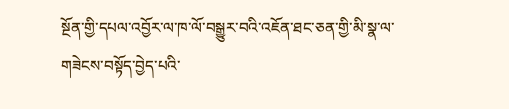སྔོན་གྱི་དཔལ་འབྱོར་ལ་ཁ་ལོ་བསྒྱུར་བའི་འཇོན་ཐང་ཅན་གྱི་མི་སྣ་ལ་གཟེངས་བསྟོད་བྱེད་པའི་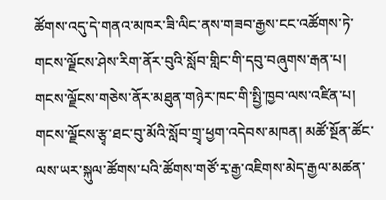ཚོགས་འདུ་དེ་གནའ་མཁར་ཟི་ལིང་ནས་གཟབ་རྒྱས་ངང་འཚོགས་ཏེ་གངས་ལྗོངས་ཤེས་རིག་ནོར་བུའི་སློབ་གླིང་གི་དབུ་བཞུགས་རྒན་པ། གངས་ལྗོངས་གཅེས་ནོར་མཐུན་གཉེར་ཁང་གི་སྤྱི་ཁྱབ་ལས་འཛིན་པ། གངས་ལྗོངས་རྩྭ་ཐང་བུ་མོའི་སློབ་གྲྭ་ཕྱག་འདེབས་མཁན། མཚོ་སྔོན་ཚོང་ལས་ཡར་སྐུལ་ཚོགས་པའི་ཚོགས་གཙོ་རྭ་རྒྱ་འཇིགས་མེད་རྒྱལ་མཚན་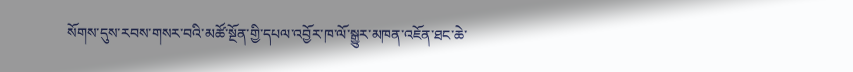སོགས་དུས་རབས་གསར་བའི་མཚོ་སྔོན་གྱི་དཔལ་འབྱོར་ཁ་ལོ་སྒྱུར་མཁན་འཇོན་ཐང་ཆེ་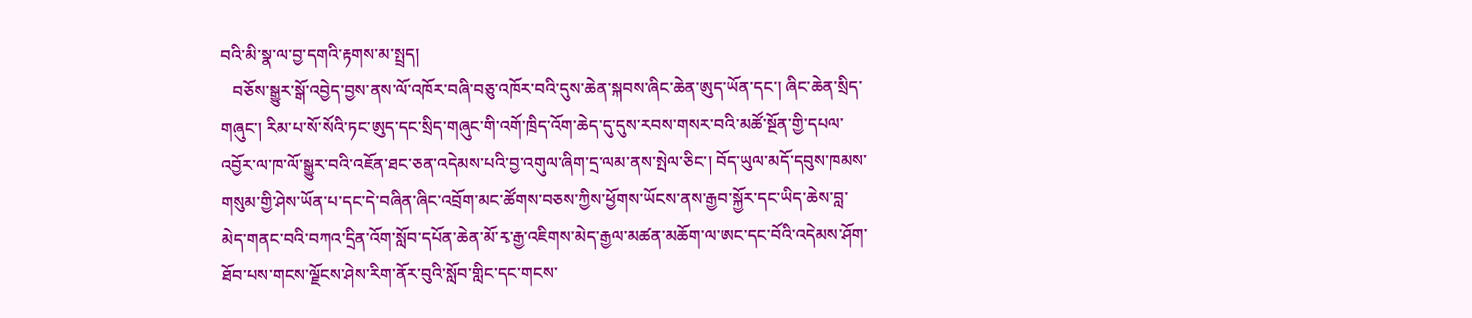བའི་མི་སྣ་ལ་བྱ་དགའི་རྟགས་མ་སྤྲད།
   བཅོས་སྒྱུར་སྒོ་འབྱེད་བྱས་ནས་ལོ་འཁོར་བཞི་བཅུ་འཁོར་བའི་དུས་ཆེན་སྐབས་ཞིང་ཆེན་ཨུད་ཡོན་དང་། ཞིང་ཆེན་སྲིད་གཞུང་། རིམ་པ་སོ་སོའི་ཏང་ཨུད་དང་སྲིད་གཞུང་གི་འགོ་ཁྲིད་འོག་ཆེད་དུ་དུས་རབས་གསར་བའི་མཚོ་སྔོན་གྱི་དཔལ་འབྱོར་ལ་ཁ་ལོ་སྒྱུར་བའི་འཇོན་ཐང་ཅན་འདེམས་པའི་བྱ་འགུལ་ཞིག་དྲ་ལམ་ནས་སྤེལ་ཅིང་། བོད་ཡུལ་མདོ་དབུས་ཁམས་གསུམ་གྱི་ཤེས་ཡོན་པ་དང་དེ་བཞིན་ཞིང་འབྲོག་མང་ཚོགས་བཅས་ཀྱིས་ཕྱོགས་ཡོངས་ནས་རྒྱབ་སྐྱོར་དང་ཡིད་ཆེས་བླ་མེད་གནང་བའི་བཀའ་དྲིན་འོག་སློབ་དཔོན་ཆེན་མོ་རྭ་རྒྱ་འཇིགས་མེད་རྒྱལ་མཚན་མཆོག་ལ་ཨང་དང་བོའི་འདེམས་ཤོག་ཐོབ་པས་གངས་ལྗོངས་ཤེས་རིག་ནོར་བུའི་སློབ་གླིང་དང་གངས་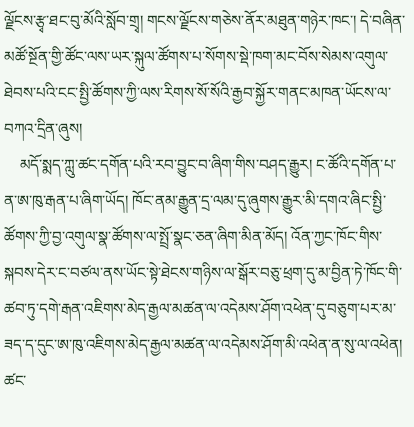ལྗོངས་རྩྭ་ཐང་བུ་མོའི་སློབ་གྲྭ། གངས་ལྗོངས་གཅེས་ནོར་མཐུན་གཉེར་ཁང་། དེ་བཞིན་མཚོ་སྔོན་གྱི་ཚོང་ལས་ཡར་སྐུལ་ཚོགས་པ་སོགས་སྡེ་ཁག་མང་བོས་སེམས་འགུལ་ཐེབས་པའི་ངང་སྤྱི་ཚོགས་ཀྱི་ལས་རིགས་སོ་སོའི་རྒྱབ་སྐྱོར་གནང་མཁན་ཡོངས་ལ་བཀའ་དྲིན་ཞུས།
    མདོ་སྨད་ཀླུ་ཚང་དགོན་པའི་རབ་བྱུང་བ་ཞིག་གིས་བཤད་རྒྱུར། ང་ཚོའི་དགོན་པ་ན་ཨ་ཁུ་རྒན་པ་ཞིག་ཡོད། ཁོང་ནམ་རྒྱུན་དྲ་ལམ་དུ་ཞུགས་རྒྱུར་མི་དགའ་ཞིང་སྤྱི་ཚོགས་ཀྱི་བྱ་འགུལ་སྣ་ཚོགས་ལ་སྤྲོ་སྣང་ཅན་ཞིག་མིན་མོད། འོན་ཀྱང་ཁོང་གིས་སྐབས་དེར་ང་བཙལ་ནས་ཡོང་སྟེ་ཐེངས་གཉིས་ལ་སྒོར་བཅུ་ཕྲག་དུ་མ་བྱིན་ཏེ་ཁོང་གི་ཚབ་ཏུ་དགེ་རྒན་འཇིགས་མེད་རྒྱལ་མཚན་ལ་འདེམས་ཤོག་འཕེན་དུ་བཅུག་པར་མ་ཟད་ད་དུང་ཨ་ཁུ་འཇིགས་མེད་རྒྱལ་མཚན་ལ་འདེམས་ཤོག་མི་འཕེན་ན་སུ་ལ་འཕེན། ཚང་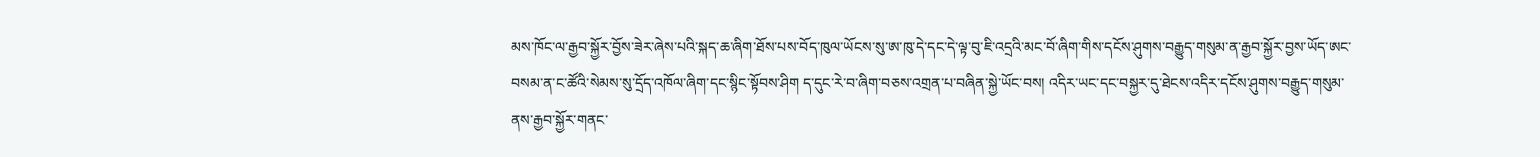མས་ཁོང་ལ་རྒྱབ་སྐྱོར་བྱོས་ཟེར་ཞེས་པའི་སྐད་ཆ་ཞིག་ཐོས་པས་བོད་ཁུལ་ཡོངས་སུ་ཨ་ཁུ་དེ་དང་དེ་ལྟ་བུ་ཇི་འདྲའི་མང་བོ་ཞིག་གིས་དངོས་ཤུགས་བརྒྱུད་གསུམ་ན་རྒྱབ་སྐྱོར་བྱས་ཡོད་ཨང་བསམ་ན་ང་ཚོའི་སེམས་སུ་དྲོད་འཁོལ་ཞིག་དང་སྙིང་སྟོབས་ཤིག ད་དུང་རེ་བ་ཞིག་བཅས་འགྲན་པ་བཞིན་སྐྱེ་ཡོང་བས། འདིར་ཡང་དང་བསྐྱར་དུ་ཐེངས་འདིར་དངོས་ཤུགས་བརྒྱུད་གསུམ་ནས་རྒྱབ་སྐྱོར་གནང་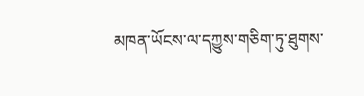མཁན་ཡོངས་ལ་དཀྱུས་གཅིག་ཏུ་ཐུགས་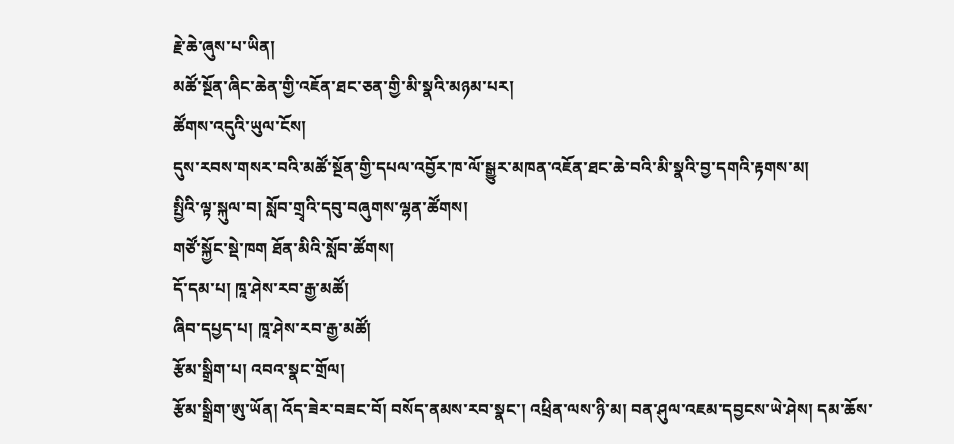རྗེ་ཆེ་ཞུས་པ་ཡིན།
མཚོ་སྔོན་ཞིང་ཆེན་གྱི་འཇོན་ཐང་ཅན་གྱི་མི་སྣའི་མཉམ་པར།
ཚོགས་འདུའི་ཡུལ་ངོས།
དུས་རབས་གསར་བའི་མཚོ་སྔོན་གྱི་དཔལ་འབྱོར་ཁ་ལོ་སྒྱུར་མཁན་འཇོན་ཐང་ཆེ་བའི་མི་སྣའི་བྱ་དགའི་རྟགས་མ།
སྤྱིའི་ལྟ་སྐུལ་བ། སློབ་གྲྭའི་དབུ་བཞུགས་ལྷན་ཚོགས།
གཙོ་སྐྱོང་སྡེ་ཁག ཐོན་མིའི་སློབ་ཚོགས།
དོ་དམ་པ། ཁཱ་ཤེས་རབ་རྒྱ་མཚོ།
ཞིབ་དཔྱད་པ། ཁཱ་ཤེས་རབ་རྒྱ་མཚོ།
རྩོམ་སྒྲིག་པ། འབའ་སྣང་གྲོལ།
རྩོམ་སྒྲིག་ཨུ་ཡོན། འོད་ཟེར་བཟང་བོ། བསོད་ནམས་རབ་སྣང་། འཕྲིན་ལས་ཉི་མ། བན་ཤུལ་འཇམ་དབྱངས་ཡེ་ཤེས། དམ་ཆོས་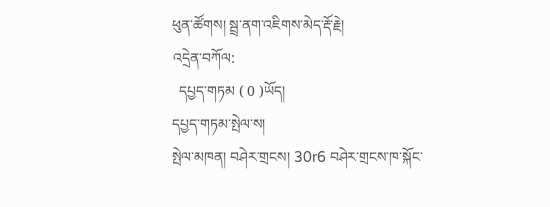ཕུན་ཚོགས། སྦྲ་ནག་འཇིགས་མེད་རྡོ་རྗེ།
འདྲེན་བཀོལ:
  དཔྱད་གཏམ ( 0 )ཡོད།
དཔྱད་གཏམ་སྤེལ་ས།
སྤེལ་མཁན། བཤེར་གྲངས། 30r6 བཤེར་གྲངས་ཁ་སྐོང་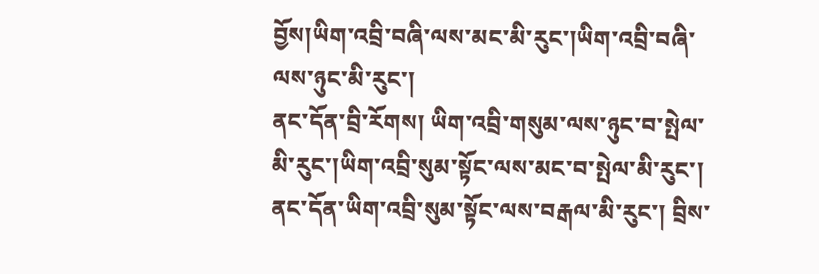བྱོས།ཡིག་འབྲི་བཞི་ལས་མང་མི་རུང་།ཡིག་འབྲི་བཞི་ལས་ཉུང་མི་རུང་།
ནང་དོན་བྲི་རོགས། ཡིག་འབྲི་གསུམ་ལས་ཉུང་བ་སྤེལ་མི་རུང་།ཡིག་འབྲི་སུམ་སྟོང་ལས་མང་བ་སྤེལ་མི་རུང་།
ནང་དོན་ཡིག་འབྲི་སུམ་སྟོང་ལས་བརྒལ་མི་རུང་། བྲིས་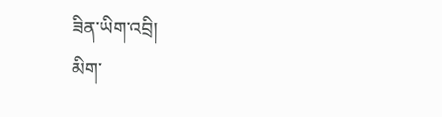ཟིན་ཡིག་འབྲི།
མིག་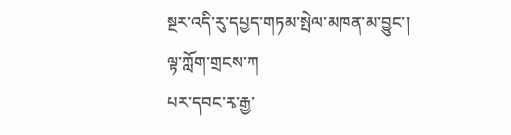སྔར་འདི་རུ་དཔྱད་གཏམ་སྤེལ་མཁན་མ་བྱུང་།
ལྟ་ཀློག་གྲངས་ཀ
པར་དབང་རྭ་རྒྱ་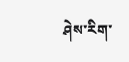ཤེས་རིག་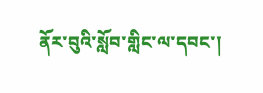ནོར་བུའི་སློབ་གླིང་ལ་དབང་།